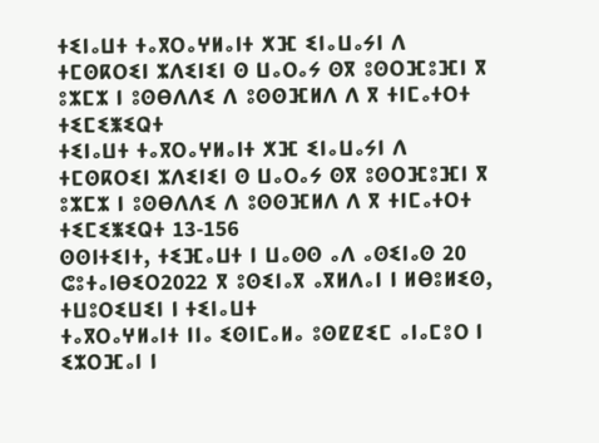ⵜⵉⵏⴰⵡⵜ ⵜⴰⴳⵔⴰⵖⵍⴰⵏⵜ ⵅⴼ ⵉⵏⴰⵡⴰⵢⵏ ⴷ ⵜⵎⵙⴽⵔⵉⵏ ⵣⴷⵉⵏⵉⵏ ⵙ ⵡⴰⵔⴰⵢ ⵙⴳ ⵓⵙⵔⴼⵓⴼⵏ ⴳ ⵓⵣⵎⵣ ⵏ ⵓⵙⴱⴷⴷⵉ ⴷ ⵓⵙⵙⴼⵍⴷ ⴷ ⴳ ⵜⵏⵎⴰⵜⵔⵜ ⵜⵉⵎⵉⵥⵉⵕⵜ
ⵜⵉⵏⴰⵡⵜ ⵜⴰⴳⵔⴰⵖⵍⴰⵏⵜ ⵅⴼ ⵉⵏⴰⵡⴰⵢⵏ ⴷ ⵜⵎⵙⴽⵔⵉⵏ ⵣⴷⵉⵏⵉⵏ ⵙ ⵡⴰⵔⴰⵢ ⵙⴳ ⵓⵙⵔⴼⵓⴼⵏ ⴳ ⵓⵣⵎⵣ ⵏ ⵓⵙⴱⴷⴷⵉ ⴷ ⵓⵙⵙⴼⵍⴷ ⴷ ⴳ ⵜⵏⵎⴰⵜⵔⵜ ⵜⵉⵎⵉⵥⵉⵕⵜ 13-156
ⵙⵙⵏⵜⵉⵏⵜ, ⵜⵉⴼⴰⵡⵜ ⵏ ⵡⴰⵙⵙ ⴰⴷ ⴰⵙⵉⵏⴰⵙ 20 ⵛⵓⵜⴰⵏⴱⵉⵔ2022 ⴳ ⵓⵙⵉⵏⴰⴳ ⴰⴳⵍⴷⴰⵏ ⵏ ⵍⴱⵓⵍⵉⵙ, ⵜⵡⵓⵔⵉⵡⵉⵏ ⵏ ⵜⵉⵏⴰⵡⵜ
ⵜⴰⴳⵔⴰⵖⵍⴰⵏⵜ ⵏⵏⴰ ⵉⵙⵏⵎⴰⵍⴰ ⵓⵙⵇⵇⵉⵎ ⴰⵏⴰⵎⵓⵔ ⵏ ⵉⵣⵔⴼⴰⵏ ⵏ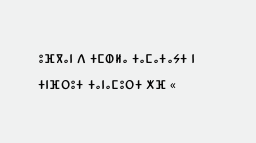ⵓⴼⴳⴰⵏ ⴷ ⵜⵎⵀⵍⴰ ⵜⴰⵎⴰⵜⴰⵢⵜ ⵏ ⵜⵏⴼⵔⵓⵜ ⵜⴰⵏⴰⵎⵓⵔⵜ ⵅⴼ «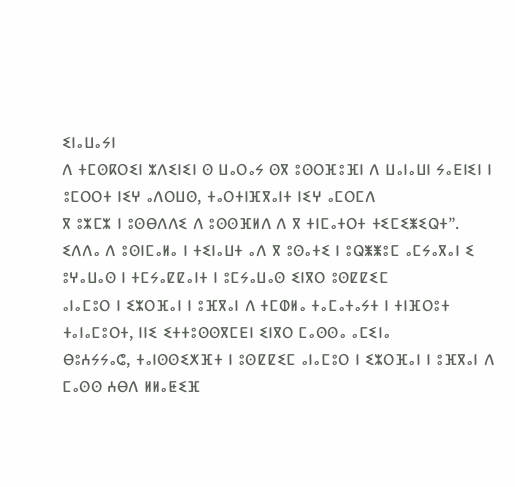ⵉⵏⴰⵡⴰⵢⵏ
ⴷ ⵜⵎⵙⴽⵔⵉⵏ ⵣⴷⵉⵏⵉⵏ ⵙ ⵡⴰⵔⴰⵢ ⵙⴳ ⵓⵙⵔⴼⵓⴼⵏ ⴷ ⵡⴰⵏⴰⵡⵏ ⵢⴰⴹⵏⵉⵏ ⵏ ⵓⵎⵔⵔⵜ ⵏⵉⵖ ⴰⴷⵔⵡⵙ, ⵜⴰⵔⵜⵏⴼⴳⴰⵏⵜ ⵏⵉⵖ ⴰⵎⵔⵎⴷ
ⴳ ⵓⵣⵎⵣ ⵏ ⵓⵙⴱⴷⴷⵉ ⴷ ⵓⵙⵙⴼⵍⴷ ⴷ ⴳ ⵜⵏⵎⴰⵜⵔⵜ ⵜⵉⵎⵉⵥⵉⵕⵜ”.
ⵉⴷⴷⴰ ⴷ ⵓⵙⵏⵎⴰⵍⴰ ⵏ ⵜⵉⵏⴰⵡⵜ ⴰⴷ ⴳ ⵓⵙⴰⵜⵉ ⵏ ⵓⵕⵥⵥⵓⵎ ⴰⵎⵢⴰⴳⴰⵏ ⵉ ⵓⵖⴰⵡⴰⵙ ⵏ ⵜⵎⵢⴰⵇⵇⴰⵏⵜ ⵏ ⵓⵎⵢⴰⵡⴰⵙ ⵉⵏⴳⵔ ⵓⵙⵇⵇⵉⵎ
ⴰⵏⴰⵎⵓⵔ ⵏ ⵉⵣⵔⴼⴰⵏ ⵏ ⵓⴼⴳⴰⵏ ⴷ ⵜⵎⵀⵍⴰ ⵜⴰⵎⴰⵜⴰⵢⵜ ⵏ ⵜⵏⴼⵔⵓⵜ ⵜⴰⵏⴰⵎⵓⵔⵜ, ⵏⵏⵉ ⵉⵜⵜⵓⵙⵙⴳⵎⴹⵏ ⵉⵏⴳⵔ ⵎⴰⵙⵙⴰ ⴰⵎⵉⵏⴰ
ⴱⵓⵄⵢⵢⴰⵛ, ⵜⴰⵏⵙⵙⵉⵅⴼⵜ ⵏ ⵓⵙⵇⵇⵉⵎ ⴰⵏⴰⵎⵓⵔ ⵏ ⵉⵣⵔⴼⴰⵏ ⵏ ⵓⴼⴳⴰⵏ ⴷ ⵎⴰⵙⵙ ⵄⴱⴷ ⵍⵍⴰⵟⵉⴼ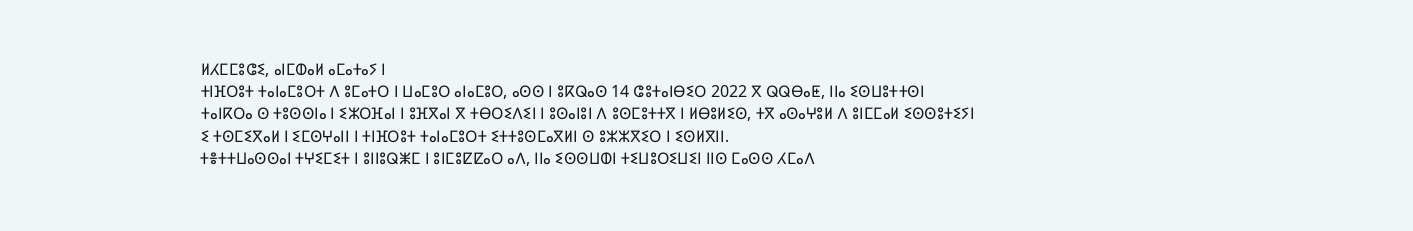ⵍⵃⵎⵎⵓⵛⵉ, ⴰⵏⵎⵀⴰⵍ ⴰⵎⴰⵜⴰⵢ ⵏ
ⵜⵏⴼⵔⵓⵜ ⵜⴰⵏⴰⵎⵓⵔⵜ ⴷ ⵓⵎⴰⵜⵔ ⵏ ⵡⴰⵎⵓⵔ ⴰⵏⴰⵎⵓⵔ, ⴰⵙⵙ ⵏ ⵓⴽⵕⴰⵙ 14 ⵛⵓⵜⴰⵏⴱⵉⵔ 2022 ⴳ ⵕⵕⴱⴰⵟ, ⵏⵏⴰ ⵉⵙⵡⵓⵜⵜⵙⵏ
ⵜⴰⵏⴽⵔⴰ ⵙ ⵜⵓⵙⵙⵏⴰ ⵏ ⵉⵣⵔⴼⴰⵏ ⵏ ⵓⴼⴳⴰⵏ ⴳ ⵜⴱⵔⵉⴷⵉⵏ ⵏ ⵓⵙⴰⵏⵓⵏ ⴷ ⵓⵙⵎⵓⵜⵜⴳ ⵏ ⵍⴱⵓⵍⵉⵙ, ⵜⴳ ⴰⵙⴰⵖⵓⵍ ⴷ ⵓⵏⵎⵎⴰⵍ ⵉⵙⵙⵓⵜⵉⵢⵏ
ⵉ ⵜⵙⵎⵉⴳⴰⵍ ⵏ ⵉⵎⵙⵖⴰⵏⵏ ⵏ ⵜⵏⴼⵔⵓⵜ ⵜⴰⵏⴰⵎⵓⵔⵜ ⵉⵜⵜⵓⵙⵎⴰⴳⵍⵏ ⵙ ⵓⵣⵣⴳⵉⵔ ⵏ ⵉⵙⵍⴳⵏⵏ.
ⵜⴻⵜⵜⵡⴰⵙⵙⴰⵏ ⵜⵖⵉⵎⵉⵜ ⵏ ⵓⵏⵏⵓⵕⵥⵎ ⵏ ⵓⵏⵎⵓⵇⵇⴰⵔ ⴰⴷ, ⵏⵏⴰ ⵉⵙⵙⵡⵀⵏ ⵜⵉⵡⵓⵔⵉⵡⵉⵏ ⵏⵏⵙ ⵎⴰⵙⵙ ⵃⵎⴰⴷ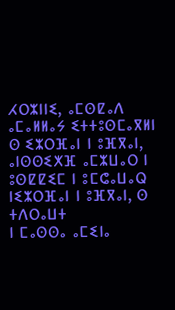ⵃⵔⵣⵏⵏⵉ, ⴰⵎⵙⵇⴰⴷ
ⴰⵎⴰⵍⵍⴰⵢ ⵉⵜⵜⵓⵙⵎⴰⴳⵍⵏ ⵙ ⵉⵣⵔⴼⴰⵏ ⵏ ⵓⴼⴳⴰⵏ, ⴰⵏⵙⵙⵉⵅⴼ ⴰⵎⵣⵡⴰⵔ ⵏ ⵓⵙⵇⵇⵉⵎ ⵏ ⵓⵎⵛⴰⵡⴰⵕ ⵏⵉⵣⵔⴼⴰⵏ ⵏ ⵓⴼⴳⴰⵏ, ⵙ ⵜⴷⵔⴰⵡⵜ
ⵏ ⵎⴰⵙⵙⴰ ⴰⵎⵉⵏⴰ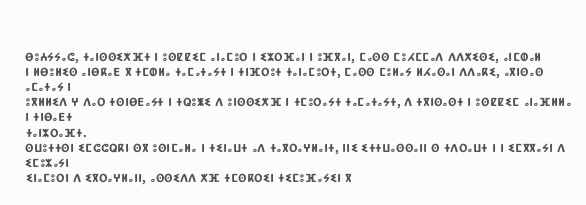ⴱⵓⵄⵢⵢⴰⵛ, ⵜⴰⵏⵙⵙⵉⵅⴼⵜ ⵏ ⵓⵙⵇⵇⵉⵎ ⴰⵏⴰⵎⵓⵔ ⵏ ⵉⵣⵔⴼⴰⵏ ⵏ ⵓⴼⴳⴰⵏ, ⵎⴰⵙⵙ ⵎⵓⵃⵎⵎⴰⴷ ⴷⴷⵅⵉⵙⵉ, ⴰⵏⵎⵀⴰⵍ
ⵏ ⵍⴱⵓⵍⵉⵙ ⴰⵏⴱⴽⴰⴹ ⴳ ⵜⵎⵀⵍⴰ ⵜⴰⵎⴰⵜⴰⵢⵜ ⵏ ⵜⵏⴼⵔⵓⵜ ⵜⴰⵏⴰⵎⵓⵔⵜ, ⵎⴰⵙⵙ ⵎⵓⵍⴰⵢ ⵍⵃⴰⵙⴰⵏ ⴷⴷⴰⴽⵉ, ⴰⴳⵏⵙⴰⵙ ⴰⵎⴰⵜⴰⵢ ⵏ
ⵓⴳⵍⵍⵉⴷ ⵖ ⴷⴰⵔ ⵜⵙⵏⴱⴹⴰⵢⵜ ⵏ ⵜⵕⵓⵥⵉ ⴷ ⵓⵏⵙⵙⵉⵅⴼ ⵏ ⵜⵎⵓⵔⴰⵢⵜ ⵜⴰⵎⴰⵜⴰⵢⵜ, ⴷ ⵜⴳⵏⵙⴰⵙⵜ ⵏ ⵓⵙⵇⵇⵉⵎ ⴰⵏⴰⴼⵍⵍⴰ ⵏ ⵜⵏⴱⴰⴹⵜ
ⵜⴰⵏⵣⵔⴰⴼⵜ.
ⵙⵡⵓⵜⵜⵙⵏ ⵉⵎⵛⵛⵕⴽⵏ ⵙⴳ ⵓⵙⵏⵎⴰⵍⴰ ⵏ ⵜⵉⵏⴰⵡⵜ ⴰⴷ ⵜⴰⴳⵔⴰⵖⵍⴰⵏⵜ, ⵏⵏⵉ ⵉⵜⵜⵡⴰⵙⵙⴰⵏⵏ ⵙ ⵜⴷⵔⴰⵡⵜ ⵏ ⵏ ⵉⵎⴳⴳⴰⵢⵏ ⴷ ⵉⵎⵓⵣⴰⵢⵏ
ⵉⵏⴰⵎⵓⵔⵏ ⴷ ⵉⴳⵔⴰⵖⵍⴰⵏⵏ, ⴰⵙⵙⵉⴷⴷ ⵅⴼ ⵜⵎⵙⴽⵔⵉⵏ ⵜⵉⵎⵓⴼⴰⵢⵉⵏ ⴳ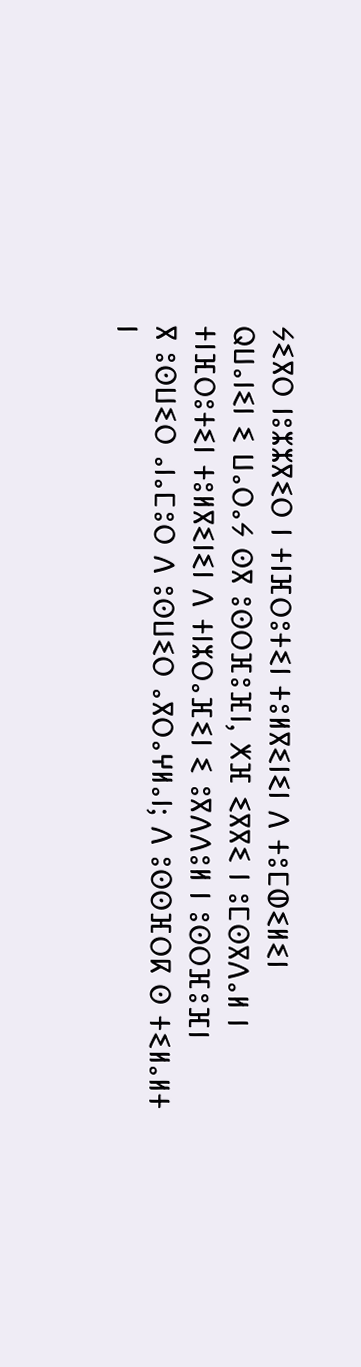ⵢⵉⴳⵔ ⵏⵓⵣⵣⴳⵉⵔ ⵏ ⵜⵏⴼⵔⵓⵜⵉⵏ ⵜⵓⵍⴳⵉⵏⵉⵏ ⴷ ⵜⵓⵎⵀⵉⵍⵉⵏ
ⵕⵡⴰⵏⵉⵏ ⵉ ⵡⴰⵔⴰⵢ ⵙⴳ ⵓⵙⵔⴼⵓⴼⵏ, ⵅⴼ ⵉⴳⴳⵉ ⵏ ⵓⵎⵙⴳⴷⴰⵍ ⵏ ⵜⵏⴼⵔⵓⵜⵉⵏ ⵜⵓⵍⴳⵉⵏⵉⵏ ⴷ ⵜⵏⵣⵔⴰⴼⵉⵏ ⵉ ⵓⴳⴷⴷⵓⵍ ⵏ ⵓⵙⵔⴼⵓⴼⵏ
ⴳ ⵓⵙⵡⵉⵔ ⴰⵏⴰⵎⵓⵔ ⴷ ⵓⵙⵡⵉⵔ ⴰⴳⵔⴰⵖⵍⴰⵏ; ⴷ ⵓⵙⵙⴼⵔⴽ ⵙ ⵜⵉⵍⴰⵍⵜ ⵏ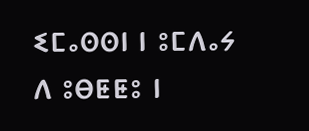ⵉⵎⴰⵙⵙⵏ ⵏ ⵓⵎⴷⴰⵢ ⴷ ⵓⴱⵟⵟⵓ ⵏ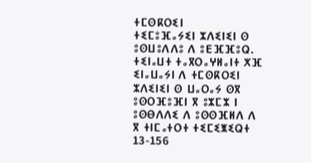ⵜⵎⵙⴽⵔⵉⵏ
ⵜⵉⵎⵓⴼⴰⵢⵉⵏ ⵣⴷⵉⵏⵉⵏ ⵙ ⵓⵙⵡⵓⴷⴷⵓ ⴷ ⵓⴹⴼⴼⵓⵕ.
ⵜⵉⵏⴰⵡⵜ ⵜⴰⴳⵔⴰⵖⵍⴰⵏⵜ ⵅⴼ ⵉⵏⴰⵡⴰⵢⵏ ⴷ ⵜⵎⵙⴽⵔⵉⵏ ⵣⴷⵉⵏⵉⵏ ⵙ ⵡⴰⵔⴰⵢ ⵙⴳ ⵓⵙⵔⴼⵓⴼⵏ ⴳ ⵓⵣⵎⵣ ⵏ ⵓⵙⴱⴷⴷⵉ ⴷ ⵓⵙⵙⴼⵍⴷ ⴷ ⴳ ⵜⵏⵎⴰⵜⵔⵜ ⵜⵉⵎⵉⵥⵉⵕⵜ 13-156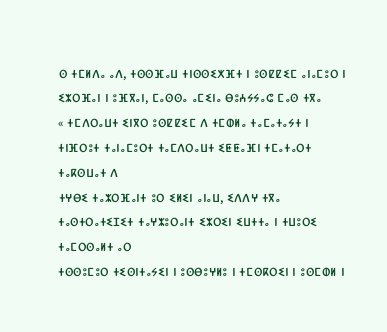ⵙ ⵜⵎⵍⴷⴰ ⴰⴷ, ⵜⵙⵙⴼⴰⵡ ⵜⵏⵙⵙⵉⵅⴼⵜ ⵏ ⵓⵙⵇⵇⵉⵎ ⴰⵏⴰⵎⵓⵔ ⵏ ⵉⵣⵔⴼⴰⵏ ⵏ ⵓⴼⴳⴰⵏ, ⵎⴰⵙⵙⴰ ⴰⵎⵉⵏⴰ ⴱⵓⵄⵢⵢⴰⵛ ⵎⴰⵙ ⵜⴳⴰ
« ⵜⵎⴷⵔⴰⵡⵜ ⵉⵏⴳⵔ ⵓⵙⵇⵇⵉⵎ ⴷ ⵜⵎⵀⵍⴰ ⵜⴰⵎⴰⵜⴰⵢⵜ ⵏ ⵜⵏⴼⵔⵓⵜ ⵜⴰⵏⴰⵎⵓⵔⵜ ⵜⴰⵎⴷⵔⴰⵡⵜ ⵉⵟⵟⴰⴼⵏ ⵜⵎⴰⵜⴰⵔⵜ ⵜⴰⴽⵙⵡⴰⵜ ⴷ
ⵜⵖⴱⵉ ⵜⴰⵣⵔⴼⴰⵏⵜ ⵓⵔ ⵉⵍⵉⵏ ⴰⵏⴰⵡ, ⵉⴷⴷⵖ ⵜⴳⴰ ⵜⴰⵙⵜⵔⴰⵜⵉⵊⵉⵜ ⵜⴰⵖⵣⵓⵔⴰⵏⵜ ⵉⵣⵔⵉⵏ ⵉⵡⵜⵜⴰ ⵏ ⵜⵡⵓⵔⵉ ⵜⴰⵎⵔⵙⴰⵍⵜ ⴰⵔ
ⵜⵙⵙⵓⵎⵓⵔ ⵜⵉⵙⵏⵜⴰⵢⵉⵏ ⵏ ⵓⵙⴱⵓⵖⵍⵓ ⵏ ⵜⵎⵙⴽⵔⵉⵏ ⵏ ⵓⵙⵎⵀⵍ ⵏ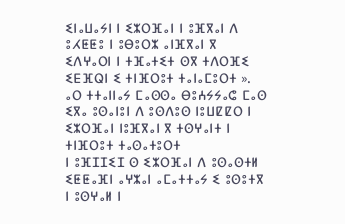ⵉⵏⴰⵡⴰⵢⵏ ⵏ ⵉⵣⵔⴼⴰⵏ ⵏ ⵓⴼⴳⴰⵏ ⴷ ⵓⵃⵟⵟⵓ ⵏ ⵓⴱⵓⵔⵣ ⴰⵏⴼⴳⴰⵏ ⴳ
ⵉⴷⵖⴰⵔⵏ ⵏ ⵜⴼⴰⵜⵉⵜ ⵙⴳ ⵜⴷⵔⴼⵉ ⵉⴹⴼⵕⵏ ⵉ ⵜⵏⴼⵔⵓⵜ ⵜⴰⵏⴰⵎⵓⵔⵜ ».
ⴰⵔ ⵜⵜⴰⵏⵏⴰⵢ ⵎⴰⵙⵙⴰ ⴱⵓⵄⵢⵢⴰⵛ ⵎⴰⵙ ⵉⴳⴰ ⵓⵙⴰⵏⵓⵏ ⴷ ⵓⵙⴷⵓⵙ ⵏⵓⵡⵇⵇⵔ ⵏ ⵉⵣⵔⴼⴰⵏ ⵏⵓⴼⴳⴰⵏ ⴳ ⵜⵙⵖⴰⵏⵜ ⵏ ⵜⵏⴼⵔⵓⵜ ⵜⴰⵙⴰⵜⵓⵔⵜ
ⵏ ⵓⴼⵊⵊⵉⵊ ⵙ ⵉⵣⵔⴼⴰⵏ ⴷ ⵓⵙⴰⵙⵜⵍ ⵉⵟⵟⴰⴼⵏ ⴰⵖⵣⴰⵏ ⴰⵎⴰⵜⵜⴰⵢ ⵉ ⵓⵙⵓⵜⴳ ⵏ ⵓⵙⵖⴰⵍ ⵏ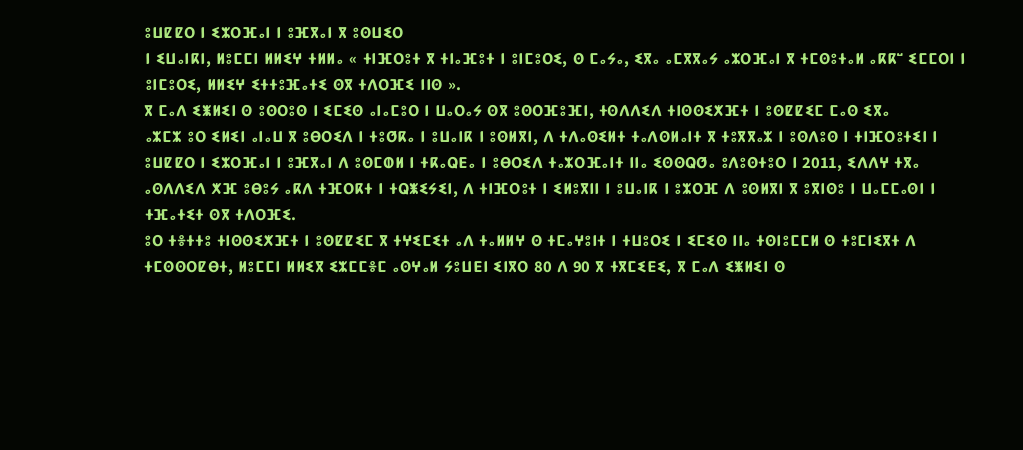ⵓⵡⵇⵇⵔ ⵏ ⵉⵣⵔⴼⴰⵏ ⵏ ⵓⴼⴳⴰⵏ ⴳ ⵓⵙⵡⵉⵔ
ⵏ ⵉⵡⴰⵏⴽⵏ, ⵍⵓⵎⵎⵏ ⵍⵍⵉⵖ ⵜⵍⵍⴰ « ⵜⵏⴼⵔⵓⵜ ⴳ ⵜⵏⴰⴼⵓⵜ ⵏ ⵓⵏⵎⵓⵔⵉ, ⵙ ⵎⴰⵢⴰ, ⵉⴳⴰ ⴰⵎⴳⴳⴰⵢ ⴰⵣⵔⴼⴰⵏ ⴳ ⵜⵎⵙⵓⵜⴰⵍ ⴰⴽⴽⵯ ⵉⵎⵎⵔⵏ ⵏ
ⵓⵏⵎⵓⵔⵉ, ⵍⵍⵉⵖ ⵉⵜⵜⵓⴼⴰⵜⵉ ⵙⴳ ⵜⴷⵔⴼⵉ ⵏⵏⵙ ».
ⴳ ⵎⴰⴷ ⵉⵥⵍⵉⵏ ⵙ ⵓⵙⵔⵓⵙ ⵏ ⵉⵎⵉⵙ ⴰⵏⴰⵎⵓⵔ ⵏ ⵡⴰⵔⴰⵢ ⵙⴳ ⵓⵙⵔⴼⵓⴼⵏ, ⵜⵙⴷⴷⵉⴷ ⵜⵏⵙⵙⵉⵅⴼⵜ ⵏ ⵓⵙⵇⵇⵉⵎ ⵎⴰⵙ ⵉⴳⴰ
ⴰⵣⵎⵣ ⵓⵔ ⵉⵍⵉⵏ ⴰⵏⴰⵡ ⴳ ⵓⴱⵔⵉⴷ ⵏ ⵜⵓⵚⴽⴰ ⵏ ⵓⵡⴰⵏⴽ ⵏ ⵓⵙⵍⴳⵏ, ⴷ ⵜⴷⴰⵙⵉⵍⵜ ⵜⴰⴷⵙⵍⴰⵏⵜ ⴳ ⵜⵓⴳⴳⴰⵣ ⵏ ⵓⵙⴷⵓⵙ ⵏ ⵜⵏⴼⵔⵓⵜⵉⵏ ⵏ
ⵓⵡⵇⵇⵔ ⵏ ⵉⵣⵔⴼⴰⵏ ⵏ ⵓⴼⴳⴰⵏ ⴷ ⵓⵙⵎⵀⵍ ⵏ ⵜⴽⴰⵕⴹⴰ ⵏ ⵓⴱⵔⵉⴷ ⵜⴰⵣⵔⴼⴰⵏⵜ ⵏⵏⴰ ⵉⵙⵙⵕⵚⴰ ⵓⴷⵓⵙⵜⵓⵔ ⵏ 2011, ⵉⴷⴷⵖ ⵜⴳⴰ
ⴰⵙⴷⴷⵉⴷ ⵅⴼ ⵓⴱⵓⵢ ⴰⴽⴷ ⵜⴼⵔⴽⵜ ⵏ ⵜⵕⵥⵉⵢⵉⵏ, ⴷ ⵜⵏⴼⵔⵓⵜ ⵏ ⵉⵍⵓⴳⵏⵏ ⵏ ⵓⵡⴰⵏⴽ ⵏ ⵓⵣⵔⴼ ⴷ ⵓⵙⵍⴳⵏ ⴳ ⵓⴳⵏⵙⵓ ⵏ ⵡⴰⵎⵎⴰⵙⵏ ⵏ
ⵜⴼⴰⵜⵉⵜ ⵙⴳ ⵜⴷⵔⴼⵉ.
ⵓⵔ ⵜⴻⵜⵜⵓ ⵜⵏⵙⵙⵉⵅⴼⵜ ⵏ ⵓⵙⵇⵇⵉⵎ ⴳ ⵜⵖⵉⵎⵉⵜ ⴰⴷ ⵜⴰⵍⵍⵖ ⵙ ⵜⵎⴰⵖⵓⵏⵜ ⵏ ⵜⵡⵓⵔⵉ ⵏ ⵉⵎⵉⵙ ⵏⵏⴰ ⵜⵙⵏⵓⵎⵎⵍ ⵙ ⵜⵓⵎⵏⵉⴳⵜ ⴷ
ⵜⵎⵙⵙⵔⵇⴱⵜ, ⵍⵓⵎⵎⵏ ⵍⵍⵉⴳ ⵉⵣⵎⵎⴻⵎ ⴰⵙⵖⴰⵍ ⵢⵓⵡⴹⵏ ⵉⵏⴳⵔ 80 ⴷ 90 ⴳ ⵜⴳⵎⵉⴹⵉ, ⴳ ⵎⴰⴷ ⵉⵥⵍⵉⵏ ⵙ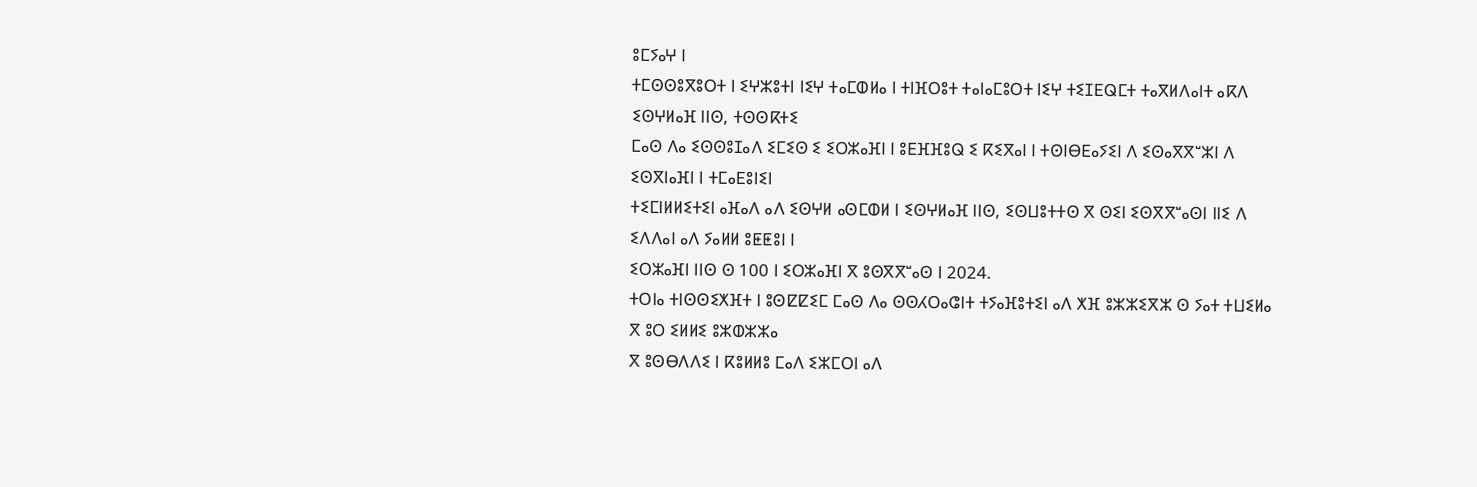ⵓⵎⵢⴰⵖ ⵏ
ⵜⵎⵙⵙⵓⴳⵓⵔⵜ ⵏ ⵉⵖⵣⵓⵜⵏ ⵏⵉⵖ ⵜⴰⵎⵀⵍⴰ ⵏ ⵜⵏⴼⵔⵓⵜ ⵜⴰⵏⴰⵎⵓⵔⵜ ⵏⵉⵖ ⵜⵉⵊⴹⵕⵎⵜ ⵜⴰⴳⵍⴷⴰⵏⵜ ⴰⴽⴷ ⵉⵙⵖⵍⴰⴼ ⵏⵏⵙ, ⵜⵙⵙⴽⵜⵉ
ⵎⴰⵙ ⴷⴰ ⵉⵙⵙⵓⵊⴰⴷ ⵉⵎⵉⵙ ⵉ ⵉⵔⵣⴰⴼⵏ ⵏ ⵓⴹⴼⴼⵓⵕ ⵉ ⴽⵉⴳⴰⵏ ⵏ ⵜⵙⵏⴱⴹⴰⵢⵉⵏ ⴷ ⵉⵙⴰⴳⴳⵯⵣⵏ ⴷ ⵉⵙⴳⵏⴰⴼⵏ ⵏ ⵜⵎⴰⴹⵓⵏⵉⵏ
ⵜⵉⵎⵏⵍⵍⵉⵜⵉⵏ ⴰⴼⴰⴷ ⴰⴷ ⵉⵙⵖⵍ ⴰⵙⵎⵀⵍ ⵏ ⵉⵙⵖⵍⴰⴼ ⵏⵏⵙ, ⵉⵙⵡⵓⵜⵜⵙ ⴳ ⵙⵉⵏ ⵉⵙⴳⴳⵯⴰⵙⵏ ⵏⵏⵉ ⴷ ⵉⴷⴷⴰⵏ ⴰⴷ ⵢⴰⵍⵍ ⵓⵟⵟⵓⵏ ⵏ
ⵉⵔⵣⴰⴼⵏ ⵏⵏⵙ ⵙ 100 ⵏ ⵉⵔⵣⴰⴼⵏ ⴳ ⵓⵙⴳⴳⵯⴰⵙ ⵏ 2024.
ⵜⵔⵏⴰ ⵜⵏⵙⵙⵉⵅⴼⵜ ⵏ ⵓⵙⵇⵇⵉⵎ ⵎⴰⵙ ⴷⴰ ⵙⵙⵃⵔⴰⵛⵏⵜ ⵜⵢⴰⴼⵓⵜⵉⵏ ⴰⴷ ⵅⴼ ⵓⵣⵣⵉⴳⵣ ⵙ ⵢⴰⵜ ⵜⵡⵉⵍⴰ ⴳ ⵓⵔ ⵉⵍⵍⵉ ⵓⵣⵀⵣⵣⴰ
ⴳ ⵓⵙⴱⴷⴷⵉ ⵏ ⴽⵓⵍⵍⵓ ⵎⴰⴷ ⵉⵣⵎⵔⵏ ⴰⴷ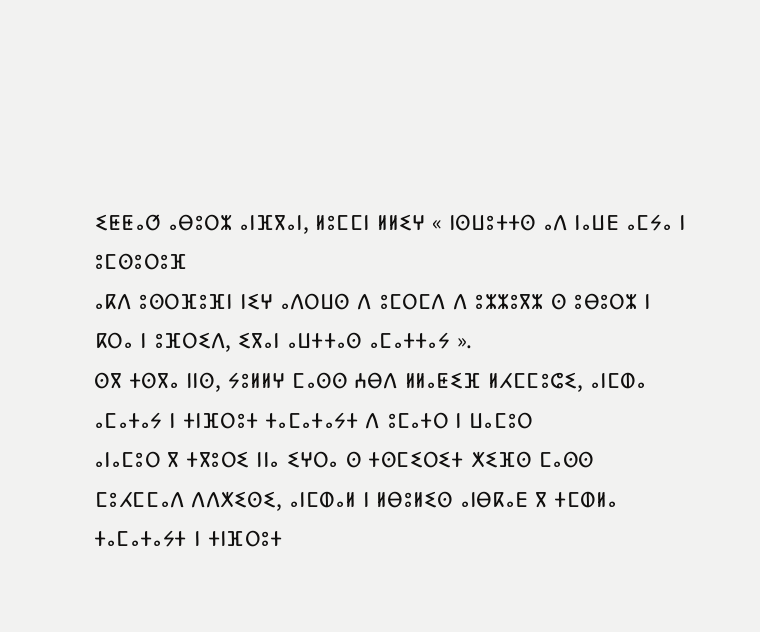ⵉⵟⵟⴰⵚ ⴰⴱⵓⵔⵣ ⴰⵏⴼⴳⴰⵏ, ⵍⵓⵎⵎⵏ ⵍⵍⵉⵖ « ⵏⵙⵡⵓⵜⵜⵙ ⴰⴷ ⵏⴰⵡⴹ ⴰⵎⵢⴰ ⵏ ⵓⵎⵙⵓⵔⵓⴼ
ⴰⴽⴷ ⵓⵙⵔⴼⵓⴼⵏ ⵏⵉⵖ ⴰⴷⵔⵡⵙ ⴷ ⵓⵎⵔⵎⴷ ⴷ ⵓⵣⵣⵓⴳⵣ ⵙ ⵓⴱⵓⵔⵣ ⵏ ⴽⵔⴰ ⵏ ⵓⴼⵔⵉⴷ, ⵉⴳⴰⵏ ⴰⵡⵜⵜⴰⵙ ⴰⵎⴰⵜⵜⴰⵢ ».
ⵙⴳ ⵜⵙⴳⴰ ⵏⵏⵙ, ⵢⵓⵍⵍⵖ ⵎⴰⵙⵙ ⵄⴱⴷ ⵍⵍⴰⵟⵉⴼ ⵍⵃⵎⵎⵓⵛⵉ, ⴰⵏⵎⵀⴰ ⴰⵎⴰⵜⴰⵢ ⵏ ⵜⵏⴼⵔⵓⵜ ⵜⴰⵎⴰⵜⴰⵢⵜ ⴷ ⵓⵎⴰⵜⵔ ⵏ ⵡⴰⵎⵓⵔ
ⴰⵏⴰⵎⵓⵔ ⴳ ⵜⴳⵓⵔⵉ ⵏⵏⴰ ⵉⵖⵔⴰ ⵙ ⵜⵙⵎⵉⵔⵉⵜ ⵅⵉⴼⵙ ⵎⴰⵙⵙ ⵎⵓⵃⵎⵎⴰⴷ ⴷⴷⵅⵉⵙⵉ, ⴰⵏⵎⵀⴰⵍ ⵏ ⵍⴱⵓⵍⵉⵙ ⴰⵏⴱⴽⴰⴹ ⴳ ⵜⵎⵀⵍⴰ
ⵜⴰⵎⴰⵜⴰⵢⵜ ⵏ ⵜⵏⴼⵔⵓⵜ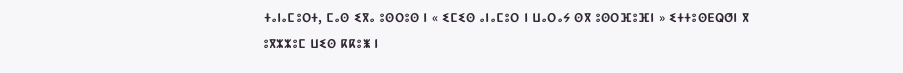ⵜⴰⵏⴰⵎⵓⵔⵜ, ⵎⴰⵙ ⵉⴳⴰ ⵓⵙⵔⵓⵙ ⵏ « ⵉⵎⵉⵙ ⴰⵏⴰⵎⵓⵔ ⵏ ⵡⴰⵔⴰⵢ ⵙⴳ ⵓⵙⵔⴼⵓⴼⵏ » ⵉⵜⵜⵓⵙⴹⵕⵚⵏ ⴳ
ⵓⴳⵣⵣⵓⵎ ⵡⵉⵙ ⴽⴽⵓⵥ ⵏ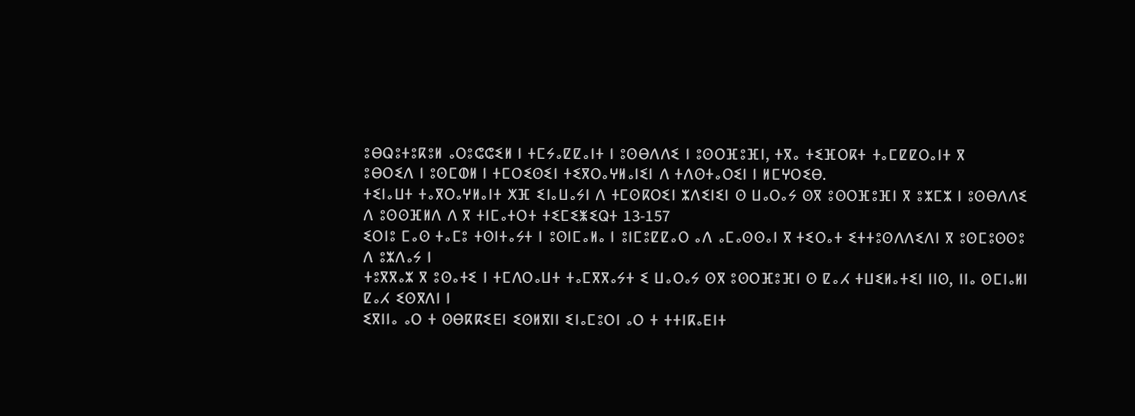ⵓⴱⵕⵓⵜⵓⴽⵓⵍ ⴰⵔⵓⵛⵛⵉⵍ ⵏ ⵜⵎⵢⴰⵇⵇⴰⵏⵜ ⵏ ⵓⵙⴱⴷⴷⵉ ⵏ ⵓⵙⵔⴼⵓⴼⵏ, ⵜⴳⴰ ⵜⵉⴼⵔⴽⵜ ⵜⴰⵎⵇⵇⵔⴰⵏⵜ ⴳ
ⵓⴱⵔⵉⴷ ⵏ ⵓⵙⵎⵀⵍ ⵏ ⵜⵎⵔⵉⵙⵉⵏ ⵜⵉⴳⵔⴰⵖⵍⴰⵏⵉⵏ ⴷ ⵜⴷⵙⵜⴰⵔⵉⵏ ⵏ ⵍⵎⵖⵔⵉⴱ.
ⵜⵉⵏⴰⵡⵜ ⵜⴰⴳⵔⴰⵖⵍⴰⵏⵜ ⵅⴼ ⵉⵏⴰⵡⴰⵢⵏ ⴷ ⵜⵎⵙⴽⵔⵉⵏ ⵣⴷⵉⵏⵉⵏ ⵙ ⵡⴰⵔⴰⵢ ⵙⴳ ⵓⵙⵔⴼⵓⴼⵏ ⴳ ⵓⵣⵎⵣ ⵏ ⵓⵙⴱⴷⴷⵉ ⴷ ⵓⵙⵙⴼⵍⴷ ⴷ ⴳ ⵜⵏⵎⴰⵜⵔⵜ ⵜⵉⵎⵉⵥⵉⵕⵜ 13-157
ⵉⵔⵏⵓ ⵎⴰⵙ ⵜⴰⵎⵓ ⵜⵙⵏⵜⴰⵢⵜ ⵏ ⵓⵙⵏⵎⴰⵍⴰ ⵏ ⵓⵏⵎⵓⵇⵇⴰⵔ ⴰⴷ ⴰⵎⴰⵙⵙⴰⵏ ⴳ ⵜⵉⵔⴰⵜ ⵉⵜⵜⵓⵙⴷⴷⵉⴷⵏ ⴳ ⵓⵙⵎⵓⵙⵙⵓ ⴷ ⵓⵣⴷⴰⵢ ⵏ
ⵜⵓⴳⴳⴰⵣ ⴳ ⵓⵙⴰⵜⵉ ⵏ ⵜⵎⴷⵔⴰⵡⵜ ⵜⴰⵎⴳⴳⴰⵢⵜ ⵉ ⵡⴰⵔⴰⵢ ⵙⴳ ⵓⵙⵔⴼⵓⴼⵏ ⵙ ⵇⴰⵃ ⵜⵡⵉⵍⴰⵜⵉⵏ ⵏⵏⵙ, ⵏⵏⴰ ⵙⵎⵏⴰⵍⵏ ⵇⴰⵃ ⵉⵙⴳⴷⵏ ⵏ
ⵉⴳⵏⵏⴰ ⴰⵔ ⵜ ⵙⴱⴽⴽⵉⴹⵏ ⵉⵙⵍⴳⵏⵏ ⵉⵏⴰⵎⵓⵔⵏ ⴰⵔ ⵜ ⵜⵜⵏⴽⴰⴹⵏⵜ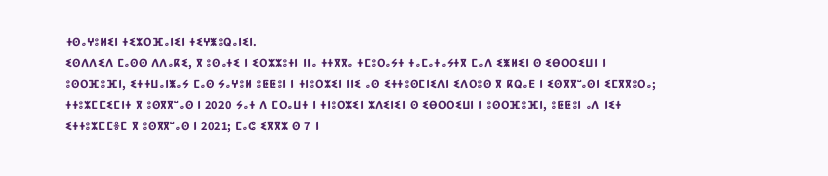ⵜⵙⴰⵖⵓⵍⵉⵏ ⵜⵉⵣⵔⴼⴰⵏⵉⵏ ⵜⵉⵖⵥⵓⵕⴰⵏⵉⵏ.
ⵉⵙⴷⴷⵉⴷ ⵎⴰⵙⵙ ⴷⴷⴰⴽⵉ, ⴳ ⵓⵙⴰⵜⵉ ⵏ ⵉⵔⵣⵣⵓⵜⵏ ⵏⵏⴰ ⵜⵜⴳⴳⴰ ⵜⵎⵓⵔⴰⵢⵜ ⵜⴰⵎⴰⵜⴰⵢⵜⴳ ⵎⴰⴷ ⵉⵥⵍⵉⵏ ⵙ ⵉⴱⵔⵔⵉⵡⵏ ⵏ
ⵓⵙⵔⴼⵓⴼⵏ, ⵉⵜⵜⵡⴰⵏⵥⴰⵢ ⵎⴰⵙ ⵢⴰⵖⵓⵍ ⵓⵟⵟⵓⵏ ⵏ ⵜⵏⵓⵔⵣⵉⵏ ⵏⵏⵉ ⴰⵙ ⵉⵜⵜⵓⵙⵎⵏⵉⴷⵏ ⵉⴷⵔⵓⵙ ⴳ ⴽⵕⴰⴹ ⵏ ⵉⵙⴳⴳⵯⴰⵙⵏ ⵉⵎⴳⴳⵓⵔⴰ;
ⵜⵜⵓⵣⵎⵎⵉⵎⵏⵜ ⴳ ⵓⵙⴳⴳⵯⴰⵙ ⵏ 2020 ⵢⴰⵜ ⴷ ⵎⵔⴰⵡⵜ ⵏ ⵜⵏⵓⵔⵣⵉⵏ ⵣⴷⵉⵏⵉⵏ ⵙ ⵉⴱⵔⵔⵉⵡⵏ ⵏ ⵓⵙⵔⴼⵓⴼⵏ, ⵓⵟⵟⵓⵏ ⴰⴷ ⵏⵉⵜ
ⵉⵜⵜⵓⵣⵎⵎⴻⵎ ⴳ ⵓⵙⴳⴳⵯⴰⵙ ⵏ 2021; ⵎⴰⵛ ⵉⴳⴳⵣ ⵙ 7 ⵏ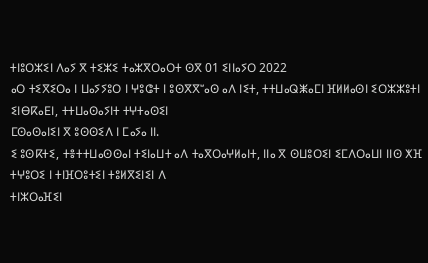ⵜⵏⵓⵔⵣⵉⵏ ⴷⴰⵢ ⴳ ⵜⵉⵣⵉ ⵜⴰⵣⴳⵔⴰⵔⵜ ⵙⴳ 01 ⵉⵏⵏⴰⵢⵔ 2022
ⴰⵔ ⵜⵉⴳⵉⵔⴰ ⵏ ⵡⴰⵢⵢⵓⵔ ⵏ ⵖⵓⵛⵜ ⵏ ⵓⵙⴳⴳⵯⴰⵙ ⴰⴷ ⵏⵉⵜ, ⵜⵜⵡⴰⵕⵥⴰⵎⵏ ⴼⵍⵍⴰⵙⵏ ⵉⵔⵣⵣⵓⵜⵏ ⵉⵏⴱⴽⴰⴹⵏ, ⵜⵜⵡⴰⵙⴰⵢⵏⵜ ⵜⵖⵜⴰⵙⵉⵏ
ⵎⵙⴰⵙⴰⵏⵉⵏ ⴳ ⵓⵙⵙⵉⴷ ⵏ ⵎⴰⵢⴰ ⵏⵏ.
ⵉ ⵓⵙⴽⵜⵉ, ⵜⴻⵜⵜⵡⴰⵙⵙⴰⵏ ⵜⵉⵏⴰⵡⵜ ⴰⴷ ⵜⴰⴳⵔⴰⵖⵍⴰⵏⵜ, ⵏⵏⴰ ⴳ ⵙⵡⵓⵔⵉⵏ ⵉⵎⴷⵔⴰⵡⵏ ⵏⵏⵙ ⵅⴼ ⵜⵖⵓⵔⵉ ⵏ ⵜⵏⴼⵔⵓⵜⵉⵏ ⵜⵓⵍⴳⵉⵏⵉⵏ ⴷ
ⵜⵏⵣⵔⴰⴼⵉⵏ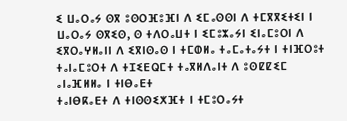ⵉ ⵡⴰⵔⴰⵢ ⵙⴳ ⵓⵙⵔⴼⵓⴼⵏ ⴷ ⵉⵎⴰⵙⵙⵏ ⴷ ⵜⵎⴳⴳⵉⵜⵉⵏ ⵏ ⵡⴰⵔⴰⵢ ⵙⴳⵉⵙ, ⵙ ⵜⴷⵔⴰⵡⵜ ⵏ ⵉⵎⵓⵣⴰⵢⵏ ⵉⵏⴰⵎⵓⵔⵏ ⴷ
ⵉⴳⵔⴰⵖⵍⴰⵏⵏ ⴷ ⵉⴳⵏⵙⴰⵙ ⵏ ⵜⵎⵀⵍⴰ ⵜⴰⵎⴰⵜⴰⵢⵜ ⵏ ⵜⵏⴼⵔⵓⵜ ⵜⴰⵏⴰⵎⵓⵔⵜ ⴷ ⵜⵊⵉⴹⵕⵎⵜ ⵜⴰⴳⵍⴷⴰⵏⵜ ⴷ ⵓⵙⵇⵇⵉⵎ ⴰⵏⴰⴼⵍⵍⴰ ⵏ ⵜⵏⴱⴰⴹⵜ
ⵜⴰⵏⴱⴽⴰⴹⵜ ⴷ ⵜⵏⵙⵙⵉⵅⴼⵜ ⵏ ⵜⵎⵓⵔⴰⵢⵜ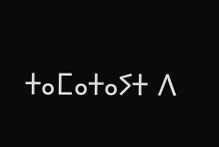ⵜⴰⵎⴰⵜⴰⵢⵜ ⴷ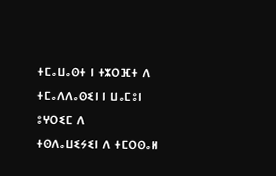ⵜⵎⴰⵡⴰⵙⵜ ⵏ ⵜⵣⵔⴼⵜ ⴷ ⵜⵎⴰⴷⴷⴰⵙⵉⵏ ⵏ ⵡⴰⵎⵓⵏ ⵓⵖⵔⵉⵎ ⴷ
ⵜⵙⴷⴰⵡⵉⵢⵉⵏ ⴷ ⵜⵎⵔⵙⴰⵍ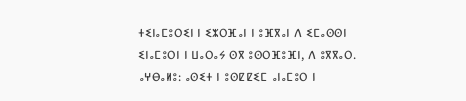ⵜⵉⵏⴰⵎⵓⵔⵉⵏ ⵏ ⵉⵣⵔⴼⴰⵏ ⵏ ⵓⴼⴳⴰⵏ ⴷ ⵉⵎⴰⵙⵙⵏ ⵉⵏⴰⵎⵓⵔⵏ ⵏ ⵡⴰⵔⴰⵢ ⵙⴳ ⵓⵙⵔⴼⵓⴼⵏ, ⴷ ⵓⴳⴳⴰⵔ.
ⴰⵖⴱⴰⵍⵓ: ⴰⵙⵉⵜ ⵏ ⵓⵙⵇⵇⵉⵎ ⴰⵏⴰⵎⵓⵔ ⵏ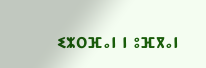ⵉⵣⵔⴼⴰⵏ ⵏ ⵓⴼⴳⴰⵏ